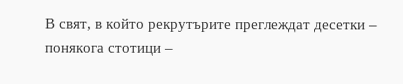В свят, в който рекрутърите преглеждат десетки – понякога стотици –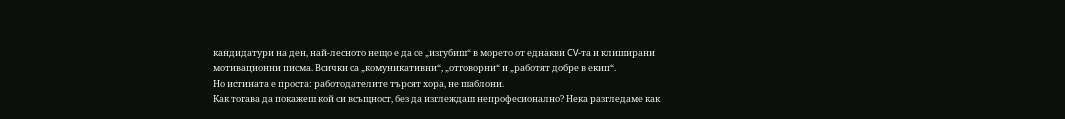кандидатури на ден, най-лесното нещо е да се „изгубиш“ в морето от еднакви CV-та и клиширани мотивационни писма. Всички са „комуникативни“, „отговорни“ и „работят добре в екип“.
Но истината е проста: работодателите търсят хора, не шаблони.
Как тогава да покажеш кой си всъщност, без да изглеждаш непрофесионално? Нека разгледаме как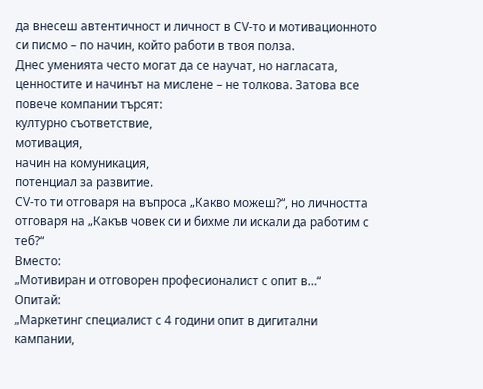да внесеш автентичност и личност в CV-то и мотивационното си писмо – по начин, който работи в твоя полза.
Днес уменията често могат да се научат, но нагласата, ценностите и начинът на мислене – не толкова. Затова все повече компании търсят:
културно съответствие,
мотивация,
начин на комуникация,
потенциал за развитие.
CV-то ти отговаря на въпроса „Какво можеш?“, но личността отговаря на „Какъв човек си и бихме ли искали да работим с теб?“
Вместо:
„Мотивиран и отговорен професионалист с опит в…“
Опитай:
„Маркетинг специалист с 4 години опит в дигитални кампании,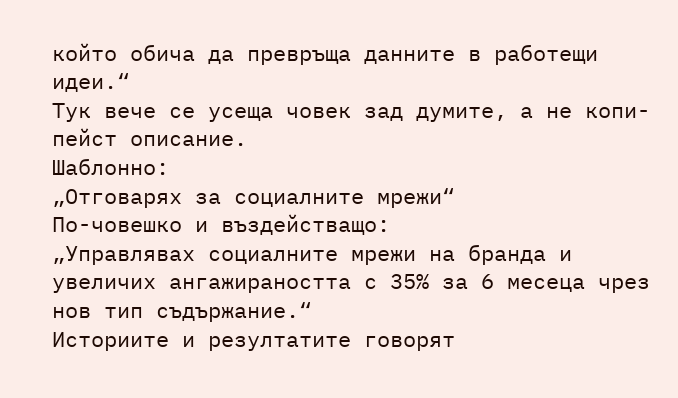който обича да превръща данните в работещи идеи.“
Тук вече се усеща човек зад думите, а не копи-пейст описание.
Шаблонно:
„Отговарях за социалните мрежи“
По-човешко и въздействащо:
„Управлявах социалните мрежи на бранда и увеличих ангажираността с 35% за 6 месеца чрез нов тип съдържание.“
Историите и резултатите говорят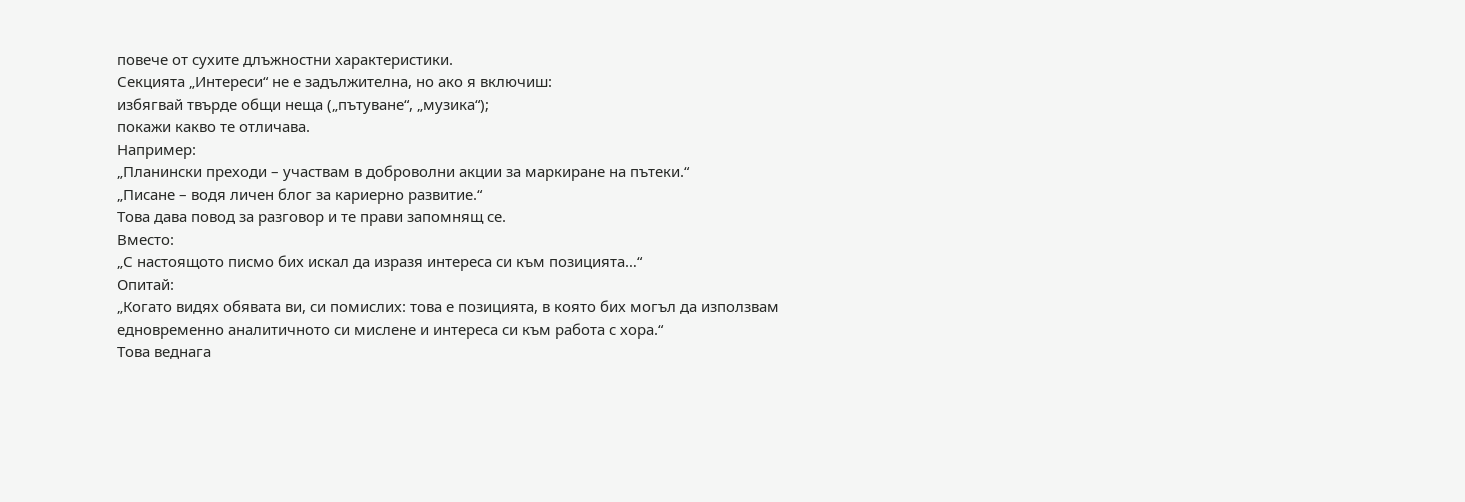повече от сухите длъжностни характеристики.
Секцията „Интереси“ не е задължителна, но ако я включиш:
избягвай твърде общи неща („пътуване“, „музика“);
покажи какво те отличава.
Например:
„Планински преходи – участвам в доброволни акции за маркиране на пътеки.“
„Писане – водя личен блог за кариерно развитие.“
Това дава повод за разговор и те прави запомнящ се.
Вместо:
„С настоящото писмо бих искал да изразя интереса си към позицията…“
Опитай:
„Когато видях обявата ви, си помислих: това е позицията, в която бих могъл да използвам едновременно аналитичното си мислене и интереса си към работа с хора.“
Това веднага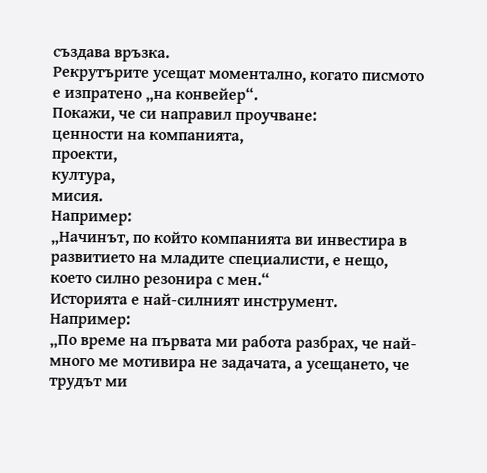създава връзка.
Рекрутърите усещат моментално, когато писмото е изпратено „на конвейер“.
Покажи, че си направил проучване:
ценности на компанията,
проекти,
култура,
мисия.
Например:
„Начинът, по който компанията ви инвестира в развитието на младите специалисти, е нещо, което силно резонира с мен.“
Историята е най-силният инструмент.
Например:
„По време на първата ми работа разбрах, че най-много ме мотивира не задачата, а усещането, че трудът ми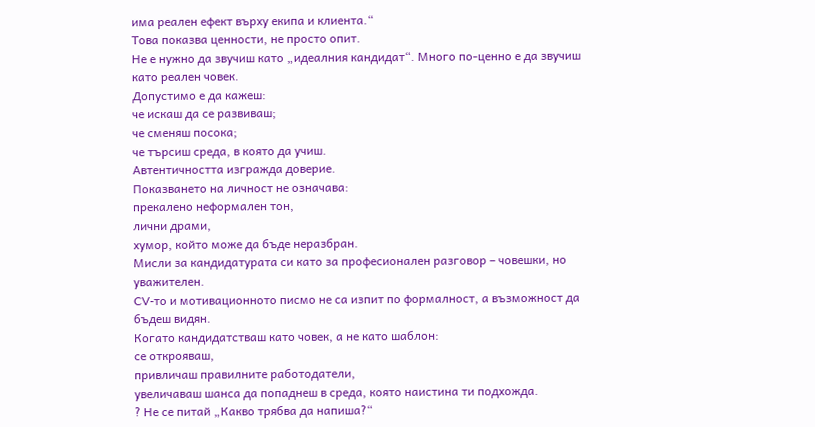има реален ефект върху екипа и клиента.“
Това показва ценности, не просто опит.
Не е нужно да звучиш като „идеалния кандидат“. Много по-ценно е да звучиш като реален човек.
Допустимо е да кажеш:
че искаш да се развиваш;
че сменяш посока;
че търсиш среда, в която да учиш.
Автентичността изгражда доверие.
Показването на личност не означава:
прекалено неформален тон,
лични драми,
хумор, който може да бъде неразбран.
Мисли за кандидатурата си като за професионален разговор – човешки, но уважителен.
CV-то и мотивационното писмо не са изпит по формалност, а възможност да бъдеш видян.
Когато кандидатстваш като човек, а не като шаблон:
се открояваш,
привличаш правилните работодатели,
увеличаваш шанса да попаднеш в среда, която наистина ти подхожда.
? Не се питай „Какво трябва да напиша?“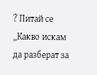? Питай се „Какво искам да разберат за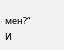мен?“
И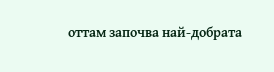оттам започва най-добрата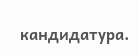кандидатура.